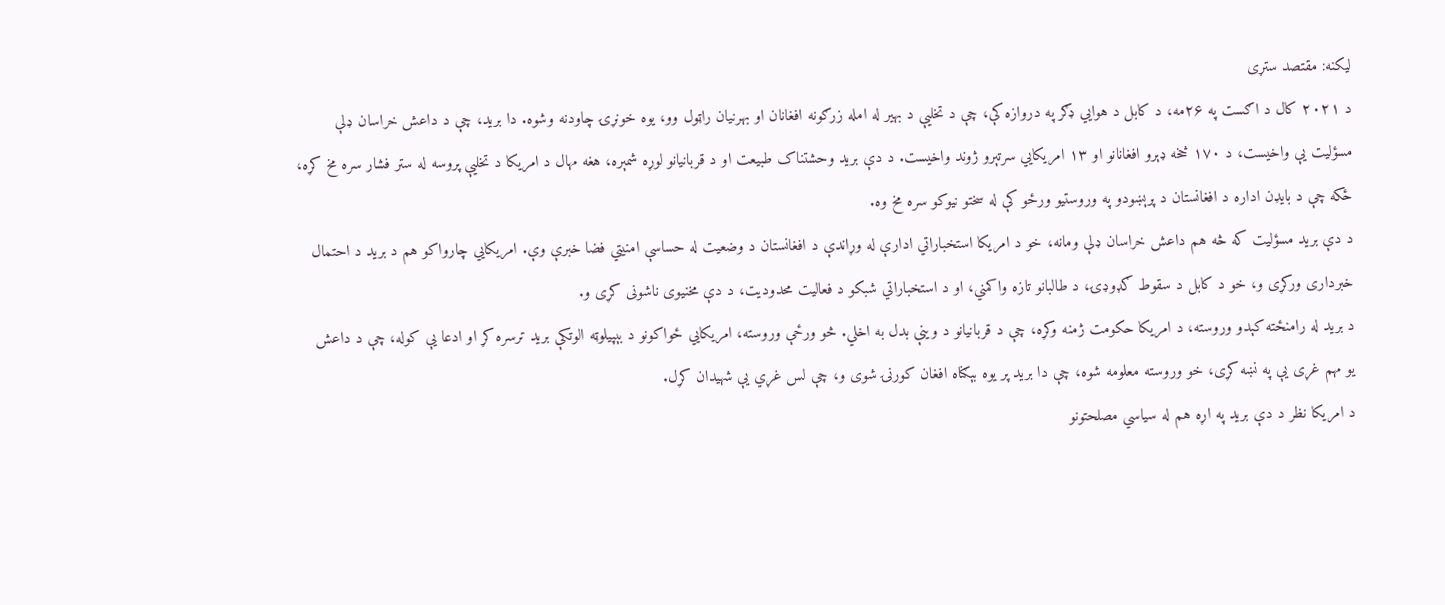لیکنه: مقتصد ستړی
د ۲۰۲۱ کال د اګست په ۲۶مه، د کابل د هوايي ډګر په دروازه کې، چې د تخلیې د بهیر له امله زرګونه افغانان او بهرنیان راټول وو، یوه خونړۍ چاودنه وشوه. دا برید، چې د داعش خراسان ډلې مسؤلیت یې واخیست، د ۱۷۰ څخه ډېرو افغانانو او ۱۳ امریکايي سرتېرو ژوند واخیست. د دې برید وحشتناک طبیعت او د قربانیانو لوړه شمېره، هغه مهال د امریکا د تخلیې پروسه له ستر فشار سره مخ کړه، ځکه چې د بایډن اداره د افغانستان د پرېښودو په وروستیو ورځو کې له سختو نیوکو سره مخ وه.
د دې برید مسؤلیت که څه هم داعش خراسان ډلې ومانه، خو د امریکا استخباراتي ادارې له وړاندې د افغانستان د وضعیت له حساسې امنیتي فضا خبرې وې. امریکايي چارواکو هم د برید د احتمال خبرداری ورکړی و، خو د کابل د سقوط ګډوډۍ، د طالبانو تازه واکمني، او د استخباراتي شبکو د فعالیت محدودیت، د دې مخنیوی ناشونی کړی و.
د برید له رامنځته کېدو وروسته، د امریکا حکومت ژمنه وکړه، چې د قربانیانو د وینې بدل به اخلي. څو ورځې وروسته، امریکايي ځواکونو د بېپیلوټه الوتکې برید ترسره کړ او ادعا یې کوله، چې د داعش یو مهم غړی یې په نښه کړی، خو وروسته معلومه شوه، چې دا برید پر یوه بېګناه افغان کورنۍ شوی و، چې لس غړي یې شهیدان کړل.
د امریکا نظر د دې برید په اړه هم له سیاسي مصلحتونو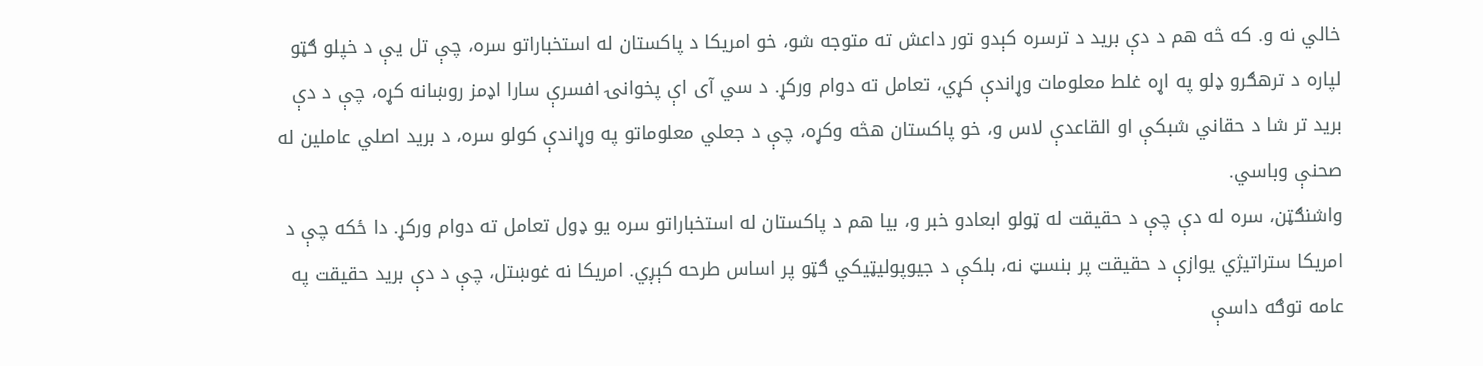خالي نه و. که څه هم د دې برید د ترسره کېدو تور داعش ته متوجه شو، خو امریکا د پاکستان له استخباراتو سره، چې تل یې د خپلو ګټو لپاره د ترهګرو ډلو په اړه غلط معلومات وړاندې کړي، تعامل ته دوام ورکړ. د سي آی اې پخوانۍ افسرې سارا اډمز روښانه کړه، چې د دې برید تر شا د حقاني شبکې او القاعدې لاس و، خو پاکستان هڅه وکړه، چې د جعلي معلوماتو په وړاندې کولو سره، د برید اصلي عاملین له صحنې وباسي.
واشنګټن، سره له دې چې د حقیقت له ټولو ابعادو خبر و، بیا هم د پاکستان له استخباراتو سره یو ډول تعامل ته دوام ورکړ. دا ځکه چې د امریکا ستراتیژي یوازې د حقیقت پر بنسټ نه، بلکې د جیوپولیټیکي ګټو پر اساس طرحه کېږي. امریکا نه غوښتل، چې د دې برید حقیقت په عامه توګه داسې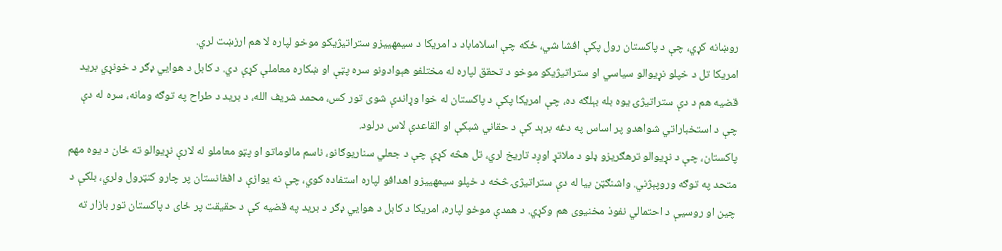روښانه کړي، چې د پاکستان رول پکې افشا شي، ځکه چې اسلاماباد د امریکا د سیمهییزو ستراتیژیکو موخو لپاره لا هم ارزښت لري.
امریکا تل د خپلو نړیوالو سیاسي او ستراتیژیکو موخو د تحقق لپاره له مختلفو هېوادونو سره پټې او ښکاره معاملې کړې دي. د کابل د هوايي ډګر د خونړي برید قضیه هم د دې ستراتیژۍ یوه بله بېلګه ده، چې امریکا پکې د پاکستان له خوا وړاندې شوی تور کس، محمد شریف الله، د برید د طراح په توګه ومانه، سره له دې چې د استخباراتي شواهدو پر اساس په دغه برېد کې د حقاني شبکې او القاعدې لاس درلود.
پاکستان، چې د نړیوالو ترهګریزو ډلو د ملاتړ اوږد تاریخ لري، تل هڅه کړې چې د جعلي سناریوګانو، ناسم مالوماتو او پټو معاملو له لارې نړیوالو ته ځان د یوه مهم متحد په توګه وروپېژني. واشنګټن بیا له دې ستراتیژۍ څخه د خپلو سیمهییزو اهدافو لپاره استفاده کوي، چې نه یوازې د افغانستان پر چارو کنټرول ولري، بلکې د چین او روسیې د احتمالي نفوذ مخنیوی هم وکړي. د همدې موخو لپاره، امریکا د کابل د هوايي ډګر د برید په قضیه کې د حقیقت پر ځای د پاکستان تور بازار ته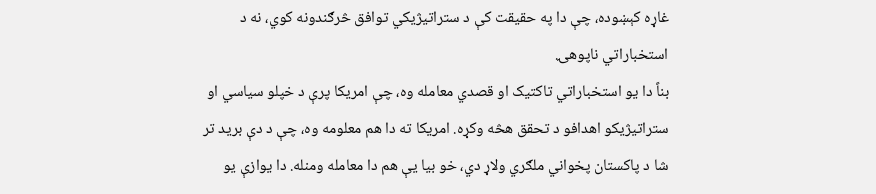غاړه کېښوده، چې دا په حقیقت کې د ستراتیژیکي توافق څرګندونه کوي، نه د استخباراتي ناپوهۍ.
بناً دا یو استخباراتي تاکتیک او قصدي معامله وه، چې امریکا پرې د خپلو سیاسي او ستراتیژیکو اهدافو د تحقق هڅه وکړه. امریکا ته دا هم معلومه وه، چې د دې برید تر شا د پاکستان پخواني ملګري ولاړ دي، خو بیا یې هم دا معامله ومنله. دا یوازې یو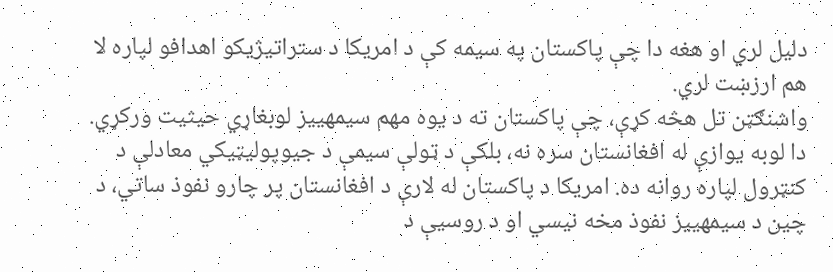دلیل لري او هغه دا چې پاکستان په سیمه کې د امریکا د ستراتیژیکو اهدافو لپاره لا هم ارزښت لري.
واشنګټن تل هڅه کړې، چې پاکستان ته د یوه مهم سیمهییز لوبغاړي حیثیت ورکړي. دا لوبه یوازې له افغانستان سره نه، بلکې د ټولې سیمې د جیوپولیټیکي معادلې د کنټرول لپاره روانه ده. امریکا د پاکستان له لارې د افغانستان پر چارو نفوذ ساتي، د چین د سیمهییز نفوذ مخه نیسي او د روسیې د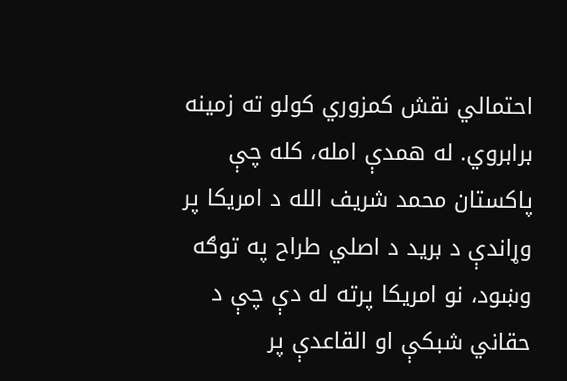احتمالي نقش کمزوري کولو ته زمینه برابروي. له همدې امله، کله چې پاکستان محمد شریف الله د امریکا پر وړاندې د برید د اصلي طراح په توګه وښود، نو امریکا پرته له دې چې د حقاني شبکې او القاعدې پر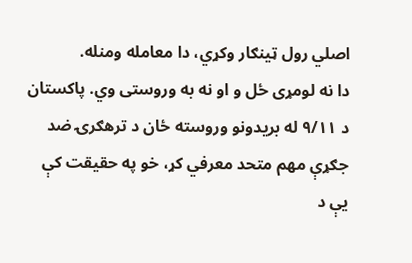اصلي رول ټینګار وکړي، دا معامله ومنله.
دا نه لومړی ځل و او نه به وروستی وي. پاکستان د ۹/۱۱ له بریدونو وروسته ځان د ترهګرۍ ضد جګړې مهم متحد معرفي کړ، خو په حقیقت کې یې د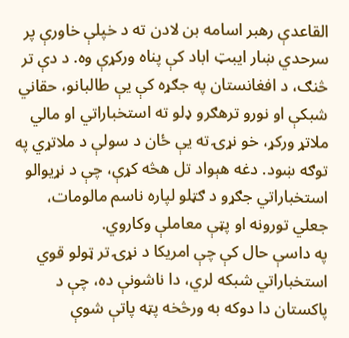القاعدې رهبر اسامه بن لادن ته د خپلې خاورې پر سرحدي ښار ایبټ اباد کې پناه ورکړې وه. د دې تر څنګ، د افغانستان په جګړه کې یې طالبانو، حقاني شبکې او نورو ترهګرو ډلو ته استخباراتي او مالي ملاتړ ورکړ، خو نړۍ ته یې ځان د سولې د ملاتړي په توګه ښود. دغه هېواد تل هڅه کړې، چې د نړیوالو استخباراتي جګړو د ګټلو لپاره ناسم مالومات، جعلي تورونه او پټې معاملې وکاروي.
په داسې حال کې چې امریکا د نړۍ تر ټولو قوي استخباراتي شبکه لري، دا ناشونې ده، چې د پاکستان دا دوکه به ورڅخه پټه پاتې شوې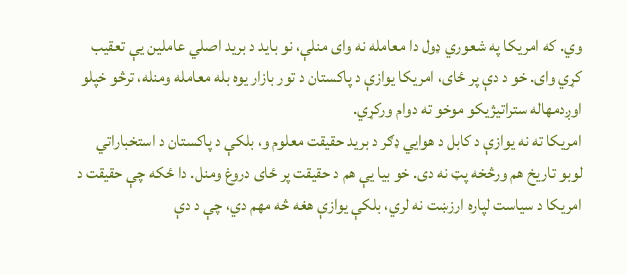وي. که امریکا په شعوري ډول دا معامله نه وای منلې، نو باید د برید اصلي عاملین یې تعقیب کړي وای. خو د دې پر ځای، امریکا یوازې د پاکستان د تور بازار یوه بله معامله ومنله، ترڅو خپلو اوږدمهاله ستراتیژیکو موخو ته دوام ورکړي.
امریکا ته نه یوازې د کابل د هوايي ډګر د برید حقیقت معلوم و، بلکې د پاکستان د استخباراتي لوبو تاریخ هم ورڅخه پټ نه دی. خو بیا یې هم د حقیقت پر ځای دروغ ومنل. دا ځکه چې حقیقت د امریکا د سیاست لپاره ارزښت نه لري، بلکې یوازې هغه څه مهم دي، چې د دې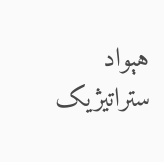هېواد ستراتیژیک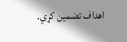اهداف تضمین کړي.